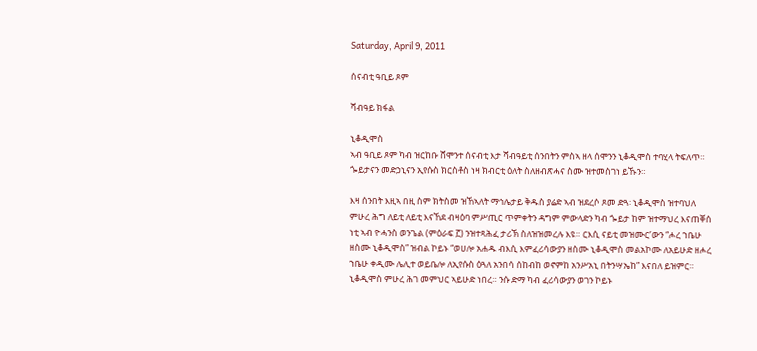Saturday, April 9, 2011

ሰናብቲ ዓቢይ ጾም

ሻብዓይ ክፋል

ኒቆዲሞስ
ኣብ ዓቢይ ጾም ካብ ዝርከቡ ሸሞንተ ሰናብቲ እታ ሻብዓይቲ ሰንበትን ምስኣ ዘላ ሰሞንን ኒቆዲሞስ ተባሂላ ትፍለጥ። ጐይታናን መድኃኒናን ኢየሱስ ክርስቶስ ነዛ ክብርቲ ዕለት ስለዘብጽሓና ስሙ ዝተመስገነ ይኹን።

እዛ ሰንበት እዚኣ በዚ ስም ክትስመ ዝኸኣለት ማኅሌታይ ቅዱስ ያሬድ ኣብ ዝደረሶ ጾመ ድጓ፡ ኒቆዲሞስ ዝተባህለ ምሁረ ሕግ ለይቲ ለይቲ እናኸደ ብዛዕባ ምሥጢር ጥምቀትን ዳግም ምውላድን ካብ ጐይታ ከም ዝተማህረ እናጠቐሰ ነቲ ኣብ ዮሓንስ ወንጌል (ምዕራፍ ፫) ንዝተጻሕፈ ታሪኽ ስለዝዝመረሉ እዩ። ርእሲ ናይቲ መዝሙር’ውን “ሖረ ኀቤሁ ዘስሙ ኒቆዲሞስ” ዝብል ኮይኑ “ወሀሎ አሐዱ ብእሲ እምፈሪሳውያን ዘስሙ ኒቆዲሞስ መልአኮሙ ለአይሁድ ዘሖረ ኀቤሁ ቀዲሙ ሌሊተ ወይቤሎ ለኢየሱስ ዕጓለ አንበሳ ሰከብከ ወኖምከ አንሥአኒ በትንሣኤከ” እናበለ ይዝምር።
ኒቆዲሞስ ምሁረ ሕገ መምህር ኣይሁድ ነበረ። ንሱ ድማ ካብ ፈሪሳውያን ወገን ኮይኑ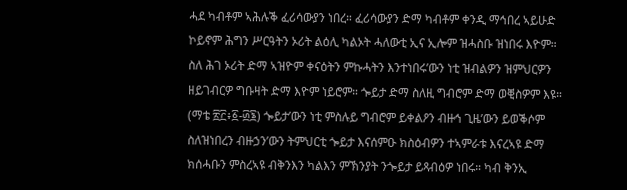ሓደ ካብቶም ኣሕሉቕ ፈሪሳውያን ነበረ። ፈሪሳውያን ድማ ካብቶም ቀንዲ ማኅበረ ኣይሁድ ኮይኖም ሕግን ሥርዓትን ኦሪት ልዕሊ ካልኦት ሓለውቲ ኢና ኢሎም ዝሓስቡ ዝነበሩ እዮም። ስለ ሕገ ኦሪት ድማ ኣዝዮም ቀናዕትን ምኩሓትን እንተነበሩ’ውን ነቲ ዝብልዎን ዝምህርዎን ዘይገብርዎ ግቡዛት ድማ እዮም ነይሮም። ጐይታ ድማ ስለዚ ግብሮም ድማ ወቒስዎም እዩ። (ማቴ ፳፫፥፩-፴፮) ጐይታ’ውን ነቲ ምስሉይ ግብሮም ይቀልዖን ብዙኅ ጊዜ’ውን ይወቕሶም ስለዝነበረን ብዙኃን’ውን ትምህርቲ ጐይታ እናሰምዑ ክስዕብዎን ተኣምራቱ እናረኣዩ ድማ ክሰሓቡን ምስረኣዩ ብቅንእን ካልእን ምኽንያት ንጐይታ ይጻብዕዎ ነበሩ። ካብ ቅንኢ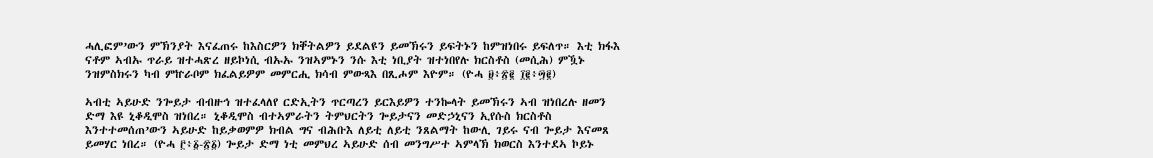ሓሊፎም’ውን ምኽንያት እናፈጠሩ ከእስርዎን ክቐትልዎን ይደልዩን ይመኽሩን ይፍትኑን ከምዝነበሩ ይፍለጥ። እቲ ክፋእ ናቶም ኣብኡ ጥራይ ዝተሓጽረ ዘይኮነሲ ብኡኡ ንዝኣምኑን ንሱ እቲ ነቢያት ዝተነበየሉ ክርስቶስ (መሲሕ) ምዃኑ ንዝምስክሩን ካብ ምኵራቦም ክፈልይዎም መምርሒ ክሳብ ምውጻእ በጺሖም እዮም። (ዮሓ ፱፥፳፪ ፲፪፥፵፪)

ኣብቲ ኣይሁድ ንጐይታ ብብዙኅ ዝተፈላለየ ርድኢትን ጥርጣረን ይርእይዎን ተንኰላት ይመኽሩን ኣብ ዝነበረሉ ዘመን ድማ እዩ ኒቆዲሞስ ዝነበረ። ኒቆዲሞስ ብተኣምራትን ትምህርትን ጐይታናን መድኃኒናን ኢየሱስ ክርስቶስ እንተተመሰጠ’ውን ኣይሁድ ከይቃወምዎ ክብል ግና ብሕቡእ ለይቲ ለይቲ ንጸልማት ከውሊ ገይሩ ናብ ጐይታ እናመጸ ይመሃር ነበረ። (ዮሓ ፫፥፩-፳፩) ጐይታ ድማ ነቲ መምህረ ኣይሁድ ሰብ መንግሥተ ኣምላኽ ክወርስ እንተደኣ ኮይኑ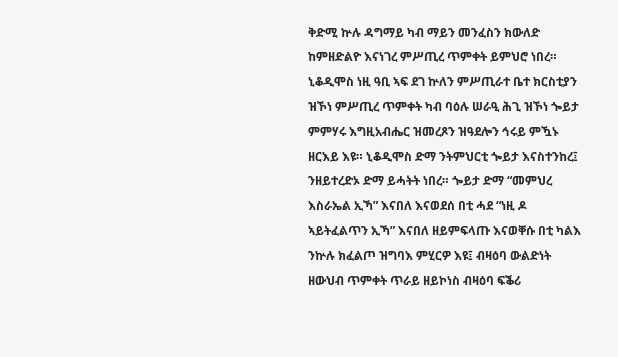ቅድሚ ኵሉ ዳግማይ ካብ ማይን መንፈስን ክውለድ ከምዘድልዮ እናነገረ ምሥጢረ ጥምቀት ይምህሮ ነበረ። ኒቆዲሞስ ነዚ ዓቢ ኣፍ ደገ ኵለን ምሥጢራተ ቤተ ክርስቲያን ዝኾነ ምሥጢረ ጥምቀት ካብ ባዕሉ ሠራዒ ሕጊ ዝኾነ ጐይታ ምምሃሩ እግዚአብሔር ዝመረጾን ዝዓደሎን ኅሩይ ምዃኑ ዘርእይ እዩ። ኒቆዲሞስ ድማ ንትምህርቲ ጐይታ እናስተንከረ፤ ንዘይተረድኦ ድማ ይሓትት ነበረ። ጐይታ ድማ “መምህረ እስራኤል ኢኻ” እናበለ እናወደሰ በቲ ሓደ “ነዚ ዶ ኣይትፈልጥን ኢኻ” እናበለ ዘይምፍላጡ እናወቐሱ በቲ ካልእ ንኵሉ ክፈልጦ ዝግባእ ምሂርዎ እዩ፤ ብዛዕባ ውልድነት ዘውህብ ጥምቀት ጥራይ ዘይኮነስ ብዛዕባ ፍቕሪ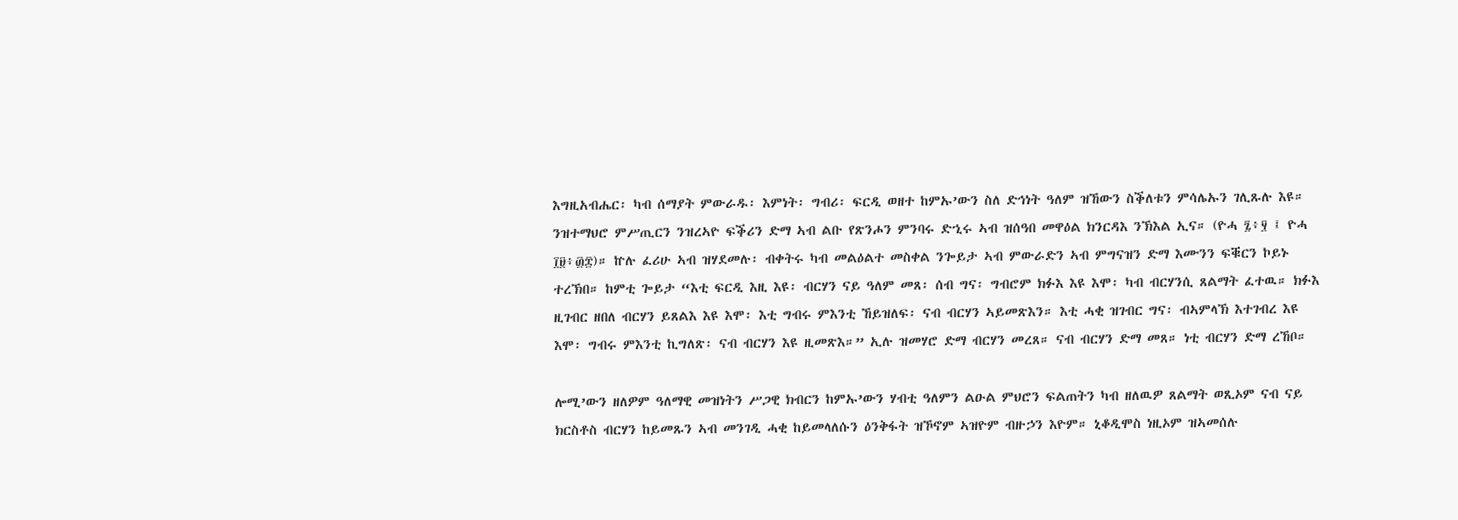እግዚአብሔር፡ ካብ ሰማያት ምውራዱ፡ እምነት፡ ግብሪ፡ ፍርዲ ወዘተ ከምኡ’ውን ስለ ድኅነት ዓለም ዝኸውን ስቕለቱን ምሳሌኡን ገሊጹሉ እዩ። ንዝተማህሮ ምሥጢርን ንዝረኣዮ ፍቕሪን ድማ ኣብ ልቡ የጽንሖን ምንባሩ ድኂሩ ኣብ ዝሰዓበ መዋዕል ክንርዳእ ንኽእል ኢና። (ዮሓ ፯፥፶ ፤ ዮሓ ፲፱፥፴፰)። ኵሉ ፈሪሁ ኣብ ዝሃደመሉ፡ ብቀትሩ ካብ መልዕልተ መስቀል ንጐይታ ኣብ ምውራድን ኣብ ምግናዝን ድማ እሙንን ፍቑርን ኮይኑ ተረኽበ። ከምቲ ጐይታ “እቲ ፍርዲ እዚ እዩ፡ ብርሃን ናይ ዓለም መጸ፡ ሰብ ግና፡ ግብሮም ክፉእ እዩ እሞ፡ ካብ ብርሃንሲ ጸልማት ፈተዉ። ክፉእ ዚገብር ዘበለ ብርሃን ይጸልእ እዩ እሞ፡ እቲ ግብሩ ምእንቲ ኸይዝለፍ፡ ናብ ብርሃን ኣይመጽእን። እቲ ሓቂ ዝገብር ግና፡ ብኣምላኽ እተገብረ እዩ እሞ፡ ግብሩ ምእንቲ ኪግለጽ፡ ናብ ብርሃን እዩ ዚመጽእ።” ኢሉ ዝመሃሮ ድማ ብርሃን መረጸ። ናብ ብርሃን ድማ መጸ። ነቲ ብርሃን ድማ ረኸቦ።

ሎሚ’ውን ዘለዎም ዓለማዊ መዝነትን ሥጋዊ ክብርን ከምኡ’ውን ሃብቲ ዓለምን ልዑል ምህሮን ፍልጠትን ካብ ዘለዉዎ ጸልማት ወጺኦም ናብ ናይ ክርስቶስ ብርሃን ከይመጹን ኣብ መንገዲ ሓቂ ከይመላለሱን ዕንቅፋት ዝኾኖም ኣዝዮም ብዙኃን እዮም። ኒቆዲሞስ ነዚኦም ዝኣመሰሉ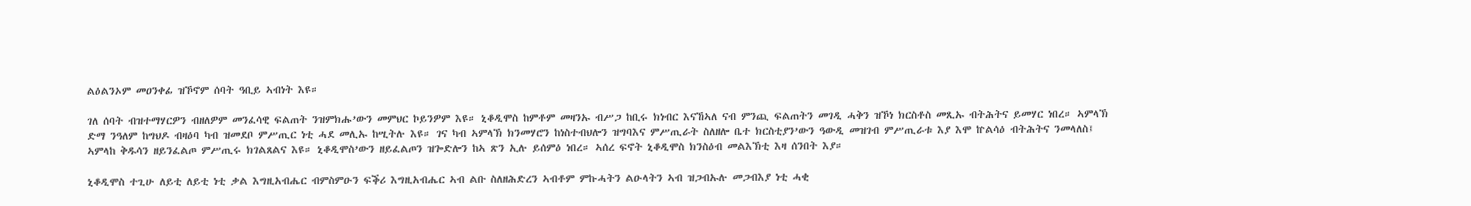ልዕልንኦም መዐንቀፊ ዝኾኖም ሰባት ዓቢይ ኣብነት እዩ።

ገለ ሰባት ብዝተማሃርዎን ብዘለዎም መንፈሳዊ ፍልጠት ንዝምክሑ’ውን መምህር ኮይንዎም እዩ። ኒቆዲሞስ ከምቶም መዛንኡ ብሥጋ ከቢሩ ክነብር እናኸኣለ ናብ ምንጪ ፍልጠትን መገዲ ሓቅን ዝኾነ ክርስቶስ መጺኡ ብትሕትና ይመሃር ነበረ። ኣምላኽ ድማ ንዓለም ከግህዶ ብዛዕባ ካብ ዝመደቦ ምሥጢር ነቲ ሓደ መሊኡ ከሢትሉ እዩ። ገና ካብ ኣምላኽ ክንመሃሮን ከነስተብህሎን ዝግባእና ምሥጢራት ስለዘሎ ቤተ ክርስቲያን’ውን ዓውዲ መዝገብ ምሥጢራቱ እያ እሞ ኵልሳዕ ብትሕትና ንመላለስ፤ ኣምላከ ቅዱሳን ዘይንፈልጦ ምሥጢሩ ክገልጸልና እዩ። ኒቆዲሞስ’ውን ዘይፈልጦን ዝጐድሎን ከኣ ጽን ኢሉ ይሰምዕ ነበረ። ኣሰረ ፍኖት ኒቆዲሞስ ክንስዕብ መልእኽቲ እዛ ሰንበት እያ።

ኒቆዲሞስ ተጊሁ ለይቲ ለይቲ ነቲ ቃል እግዚአብሔር ብምስምዑን ፍቕሪ እግዚአብሔር ኣብ ልቡ ስለዘሕድረን ኣብቶም ምኩሓትን ልዑላትን ኣብ ዝጋብኡሉ መጋብእያ ነቲ ሓቂ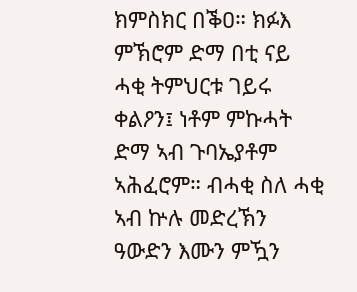ክምስክር በቕዐ። ክፉእ ምኽሮም ድማ በቲ ናይ ሓቂ ትምህርቱ ገይሩ ቀልዖን፤ ነቶም ምኩሓት ድማ ኣብ ጉባኤያቶም ኣሕፈሮም። ብሓቂ ስለ ሓቂ ኣብ ኵሉ መድረኽን ዓውድን እሙን ምዃን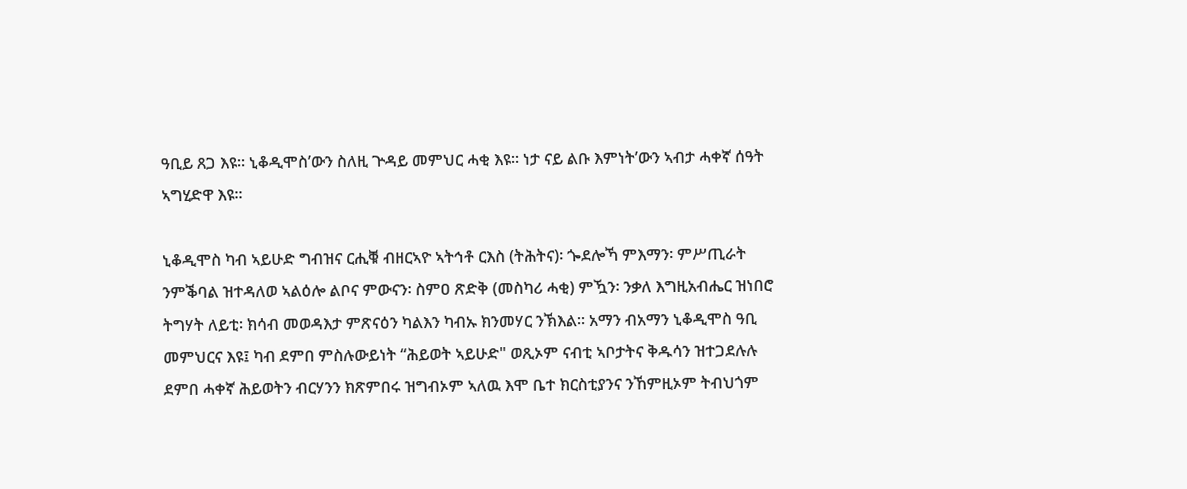ዓቢይ ጸጋ እዩ። ኒቆዲሞስ’ውን ስለዚ ጕዳይ መምህር ሓቂ እዩ። ነታ ናይ ልቡ እምነት’ውን ኣብታ ሓቀኛ ሰዓት ኣግሂድዋ እዩ።

ኒቆዲሞስ ካብ ኣይሁድ ግብዝና ርሒቑ ብዘርኣዮ ኣትኅቶ ርእስ (ትሕትና)፡ ጐደሎኻ ምእማን፡ ምሥጢራት ንምቕባል ዝተዳለወ ኣልዕሎ ልቦና ምውናን፡ ስምዐ ጽድቅ (መስካሪ ሓቂ) ምዃን፡ ንቃለ እግዚአብሔር ዝነበሮ ትግሃት ለይቲ፡ ክሳብ መወዳእታ ምጽናዕን ካልእን ካብኡ ክንመሃር ንኽእል። አማን ብአማን ኒቆዲሞስ ዓቢ መምህርና እዩ፤ ካብ ደምበ ምስሉውይነት “ሕይወት ኣይሁድ" ወጺኦም ናብቲ ኣቦታትና ቅዱሳን ዝተጋደሉሉ ደምበ ሓቀኛ ሕይወትን ብርሃንን ክጽምበሩ ዝግብኦም ኣለዉ እሞ ቤተ ክርስቲያንና ንኸምዚኦም ትብህጎም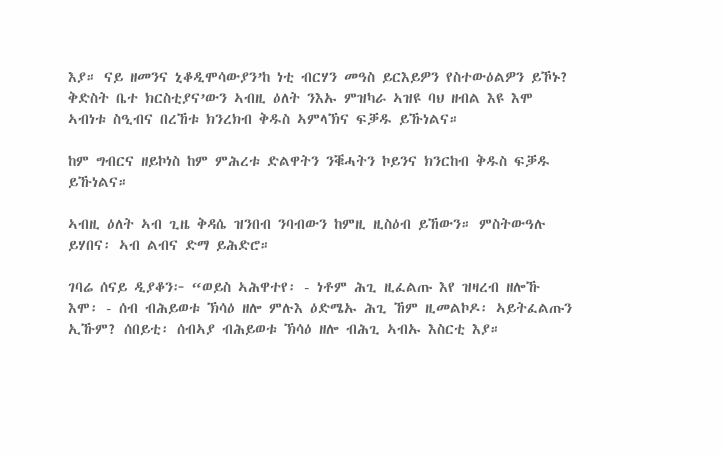እያ። ናይ ዘመንና ኒቆዲሞሳውያን’ከ ነቲ ብርሃን መዓስ ይርእይዎን የስተውዕልዎን ይኾኑ? ቅድስት ቤተ ክርስቲያና’ውን ኣብዚ ዕለት ንእኡ ምዝካራ ኣዝዩ ባህ ዘብል እዩ እሞ ኣብነቱ ስዒብና በረኸቱ ክንረክብ ቅዱስ ኣምላኽና ፍቓዱ ይኹነልና።

ከም ግብርና ዘይኮነስ ከም ምሕረቱ ድልዋትን ንቑሓትን ኮይንና ክንርከብ ቅዱስ ፍቓዱ ይኹነልና።

ኣብዚ ዕለት ኣብ ጊዜ ቅዳሴ ዝንበብ ንባብውን ከምዚ ዚስዕብ ይኸውን። ምስትውዓሉ ይሃበና፡ ኣብ ልብና ድማ ይሕድሮ።

ገባሬ ሰናይ ዲያቆን፦ “ወይስ ኣሕዋተየ፡ - ነቶም ሕጊ ዚፈልጡ እየ ዝዛረብ ዘሎኹ እሞ፡ - ሰብ ብሕይወቱ ኽሳዕ ዘሎ ምሉእ ዕድሜኡ ሕጊ ኸም ዚመልኮዶ፡ ኣይትፈልጡን ኢኹም? ሰበይቲ፡ ሰብኣያ ብሕይወቱ ኽሳዕ ዘሎ ብሕጊ ኣብኡ እስርቲ እያ።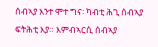ሰብኣያ እንተ ሞተ ግና፡ ካብቲ ሕጊ ሰብኣያ ፍትሕቲ እያ። እምብኣርሲ ሰብኣያ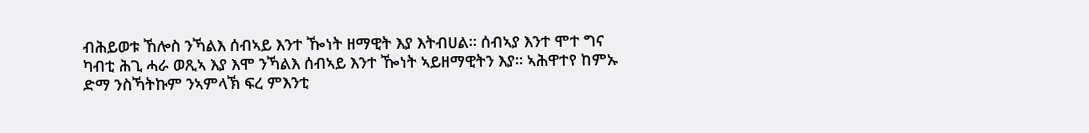ብሕይወቱ ኸሎስ ንኻልእ ሰብኣይ እንተ ዀነት ዘማዊት እያ እትብሀል። ሰብኣያ እንተ ሞተ ግና ካብቲ ሕጊ ሓራ ወጺኣ እያ እሞ ንኻልእ ሰብኣይ እንተ ዀነት ኣይዘማዊትን እያ። ኣሕዋተየ ከምኡ ድማ ንስኻትኩም ንኣምላኽ ፍረ ምእንቲ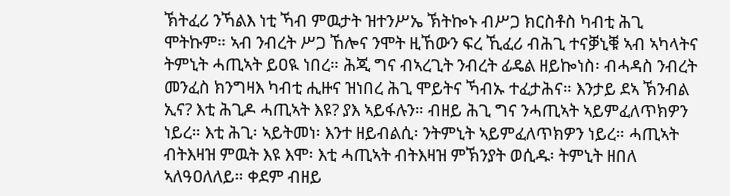ኽትፈሪ ንኻልእ ነቲ ኻብ ምዉታት ዝተንሥኤ ኽትኰኑ ብሥጋ ክርስቶስ ካብቲ ሕጊ ሞትኩም። ኣብ ንብረት ሥጋ ኸሎና ንሞት ዚኸውን ፍረ ኺፈሪ ብሕጊ ተናቓኒቑ ኣብ ኣካላትና ትምኒት ሓጢኣት ይዐዪ ነበረ። ሕጂ ግና ብኣረጊት ንብረት ፊዴል ዘይኰነስ፡ ብሓዳስ ንብረት መንፈስ ክንግዛእ ካብቲ ሒዙና ዝነበረ ሕጊ ሞይትና ኻብኡ ተፈታሕና። እንታይ ደኣ ኽንብል ኢና? እቲ ሕጊዶ ሓጢኣት እዩ? ያእ ኣይፋሉን። ብዘይ ሕጊ ግና ንሓጢኣት ኣይምፈለጥክዎን ነይረ። እቲ ሕጊ፡ ኣይትመነ፡ እንተ ዘይብልሲ፡ ንትምኒት ኣይምፈለጥክዎን ነይረ። ሓጢኣት ብትእዛዝ ምዉት እዩ እሞ፡ እቲ ሓጢኣት ብትእዛዝ ምኽንያት ወሲዱ፡ ትምኒት ዘበለ ኣለዓዐለለይ። ቀደም ብዘይ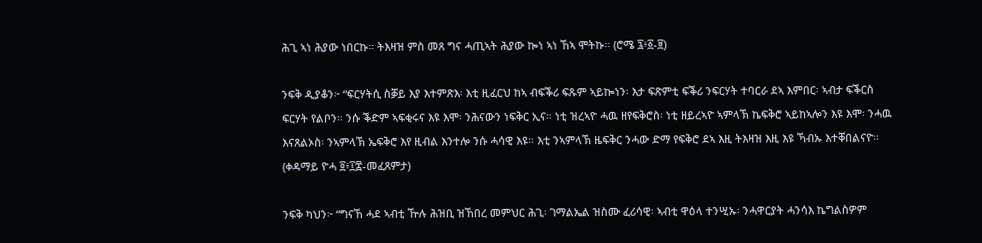ሕጊ ኣነ ሕያው ነበርኩ። ትእዛዝ ምስ መጸ ግና ሓጢኣት ሕያው ኰነ ኣነ ኸኣ ሞትኩ። (ሮሜ ፯፥፩-፱)

ንፍቅ ዲያቆን፦ “ፍርሃትሲ ስቓይ እያ እተምጽእ፡ እቲ ዚፈርህ ከኣ ብፍቕሪ ፍጹም ኣይኰነን፡ እታ ፍጽምቲ ፍቕሪ ንፍርሃት ተባርራ ደኣ እምበር፡ ኣብታ ፍቕርስ ፍርሃት የልቦን። ንሱ ቕድም ኣፍቂሩና እዩ እሞ፡ ንሕናውን ነፍቅር ኢና። ነቲ ዝረኣዮ ሓዉ ዘየፍቅሮስ፡ ነቲ ዘይረኣዮ ኣምላኽ ኬፍቅሮ ኣይከኣሎን እዩ እሞ፡ ንሓዉ እናጸልኦስ፡ ንኣምላኽ ኤፍቅሮ እየ ዚብል እንተሎ ንሱ ሓሳዊ እዩ። እቲ ንኣምላኽ ዜፍቅር ንሓው ድማ የፍቅሮ ደኣ እዚ ትእዛዝ እዚ እዩ ኻብኡ እተቐበልናዮ። (ቀዳማይ ዮሓ ፬፥፲፰-መፈጸምታ)

ንፍቅ ካህን፦ “ግናኸ ሓደ ኣብቲ ዅሉ ሕዝቢ ዝኸበረ መምህር ሕጊ፡ ገማልኤል ዝስሙ ፈሪሳዊ፡ ኣብቲ ዋዕላ ተንሢኡ፡ ንሓዋርያት ሓንሳእ ኬግልስዎም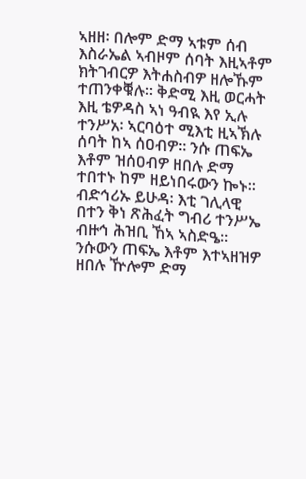ኣዘዘ፡ በሎም ድማ ኣቱም ሰብ እስራኤል ኣብዞም ሰባት እዚኣቶም ክትገብርዎ እትሐስብዎ ዘሎኹም ተጠንቀቑሉ። ቅድሚ እዚ ወርሓት እዚ ቴዎዳስ ኣነ ዓብዪ እየ ኢሉ ተንሥአ፡ ኣርባዕተ ሚእቲ ዚኣኽሉ ሰባት ከኣ ሰዐብዎ። ንሱ ጠፍኤ እቶም ዝሰዐብዎ ዘበሉ ድማ ተበተኑ ከም ዘይነበሩውን ኰኑ። ብድኅሪኡ ይሁዳ፡ እቲ ገሊላዊ በተን ቅነ ጽሕፈት ግብሪ ተንሥኤ ብዙኅ ሕዝቢ ኸኣ ኣስድዔ። ንሱውን ጠፍኤ እቶም እተኣዘዝዎ ዘበሉ ዅሎም ድማ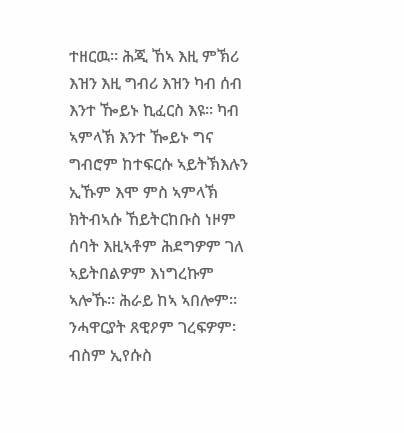ተዘርዉ። ሕጂ ኸኣ እዚ ምኽሪ እዝን እዚ ግብሪ እዝን ካብ ሰብ እንተ ዀይኑ ኪፈርስ እዩ። ካብ ኣምላኽ እንተ ዀይኑ ግና ግብሮም ከተፍርሱ ኣይትኽእሉን ኢኹም እሞ ምስ ኣምላኽ ክትብኣሱ ኸይትርከቡስ ነዞም ሰባት እዚኣቶም ሕደግዎም ገለ ኣይትበልዎም እነግረኩም ኣሎኹ። ሕራይ ከኣ ኣበሎም። ንሓዋርያት ጸዊዖም ገረፍዎም፡ ብስም ኢየሱስ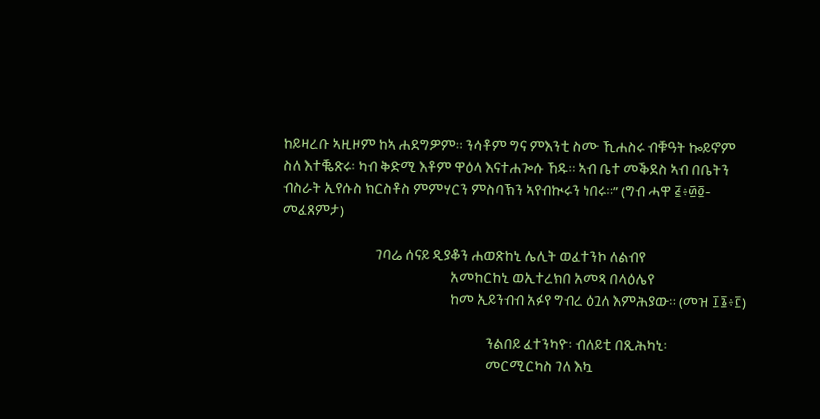ከይዛረቡ ኣዚዞም ከኣ ሐደግዎም። ንሳቶም ግና ምእንቲ ስሙ ኺሐስሩ ብቑዓት ኰይኖም ስለ እተቘጽሩ፡ ካብ ቅድሚ እቶም ዋዕላ እናተሐጐሱ ኸዱ። ኣብ ቤተ መቕደስ ኣብ በቤትን ብስራት ኢየሱስ ክርስቶስ ምምሃርን ምስባኽን ኣየብኲሩን ነበሩ።” (ግብ ሓዋ ፭፥፴፬-መፈጸምታ)

                               ገባሬ ሰናይ ዲያቆን ሐወጽከኒ ሌሊት ወፈተንኮ ለልብየ
                                                        አመከርከኒ ወኢተረክበ አመጻ በላዕሌየ
                                                        ከመ ኢይንብብ አፉየ ግብረ ዕጓለ እምሕያው። (መዝ ፲፮፥፫)

                                                                    ንልበይ ፈተንካዮ፡ ብለይቲ በጺሕካኒ፡
                                                                    መርሚርካስ ገለ እኳ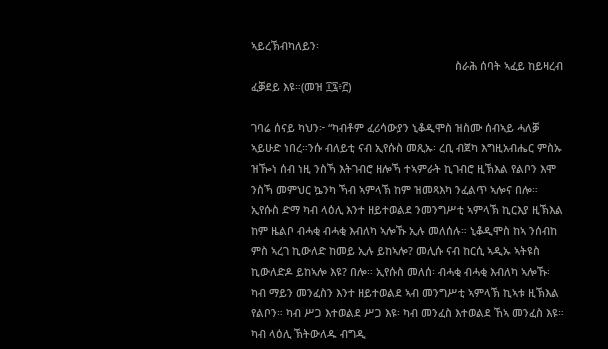ኣይረኽብካለይን፡
                                                                    ስራሕ ሰባት ኣፈይ ከይዛረብ ፈቓደይ እዩ።(መዝ ፲፯፥፫)

ገባሬ ሰናይ ካህን፦ “ካብቶም ፈሪሳውያን ኒቆዲሞስ ዝስሙ ሰብኣይ ሓለቓ ኣይሁድ ነበረ።ንሱ ብለይቲ ናብ ኢየሱስ መጺኡ፡ ረቢ ብጀካ እግዚአብሔር ምስኡ ዝዀነ ሰብ ነዚ ንስኻ እትገብሮ ዘሎኻ ተኣምራት ኪገብሮ ዚኽእል የልቦን እሞ ንስኻ መምህር ኴንካ ኻብ ኣምላኽ ከም ዝመጻእካ ንፈልጥ ኣሎና በሎ። ኢየሱስ ድማ ካብ ላዕሊ እንተ ዘይተወልደ ንመንግሥቲ ኣምላኽ ኪርእያ ዚኽእል ከም ዜልቦ ብሓቂ ብሓቂ እብለካ ኣሎኹ ኢሉ መለሰሉ። ኒቆዲሞስ ከኣ ንሰብከ ምስ ኣረገ ኪውለድ ከመይ ኢሉ ይከኣሎ? መሊሱ ናብ ከርሲ ኣዲኡ ኣትዩስ ኪውለድዶ ይከኣሎ እዩ? በሎ። ኢየሱስ መለሰ፡ ብሓቂ ብሓቂ እብለካ ኣሎኹ፡ ካብ ማይን መንፈስን እንተ ዘይተወልደ ኣብ መንግሥቲ ኣምላኽ ኪኣቱ ዚኽእል የልቦን። ካብ ሥጋ እተወልደ ሥጋ እዩ፡ ካብ መንፈስ እተወልደ ኸኣ መንፈስ እዩ። ካብ ላዕሊ ኽትውለዱ ብግዲ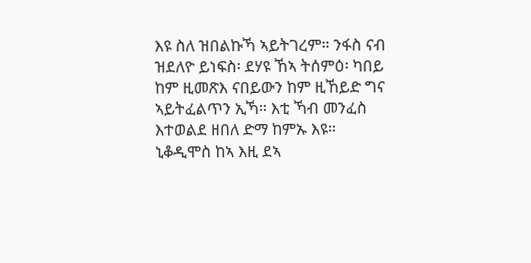እዩ ስለ ዝበልኩኻ ኣይትገረም። ንፋስ ናብ ዝደለዮ ይነፍስ፡ ደሃዩ ኸኣ ትሰምዕ፡ ካበይ ከም ዚመጽእ ናበይውን ከም ዚኸይድ ግና ኣይትፈልጥን ኢኻ። እቲ ኻብ መንፈስ እተወልደ ዘበለ ድማ ከምኡ እዩ። ኒቆዲሞስ ከኣ እዚ ደኣ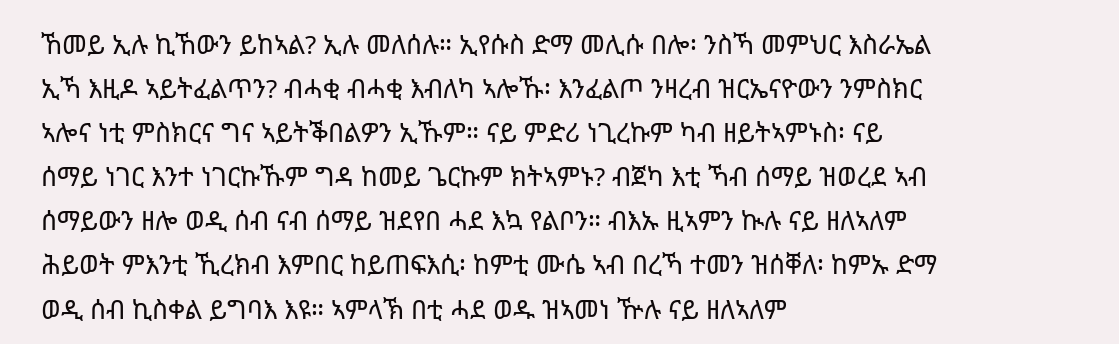ኸመይ ኢሉ ኪኸውን ይከኣል? ኢሉ መለሰሉ። ኢየሱስ ድማ መሊሱ በሎ፡ ንስኻ መምህር እስራኤል ኢኻ እዚዶ ኣይትፈልጥን? ብሓቂ ብሓቂ እብለካ ኣሎኹ፡ እንፈልጦ ንዛረብ ዝርኤናዮውን ንምስክር ኣሎና ነቲ ምስክርና ግና ኣይትቕበልዎን ኢኹም። ናይ ምድሪ ነጊረኩም ካብ ዘይትኣምኑስ፡ ናይ ሰማይ ነገር እንተ ነገርኩኹም ግዳ ከመይ ጌርኩም ክትኣምኑ? ብጀካ እቲ ኻብ ሰማይ ዝወረደ ኣብ ሰማይውን ዘሎ ወዲ ሰብ ናብ ሰማይ ዝደየበ ሓደ እኳ የልቦን። ብእኡ ዚኣምን ኲሉ ናይ ዘለኣለም ሕይወት ምእንቲ ኺረክብ እምበር ከይጠፍእሲ፡ ከምቲ ሙሴ ኣብ በረኻ ተመን ዝሰቐለ፡ ከምኡ ድማ ወዲ ሰብ ኪስቀል ይግባእ እዩ። ኣምላኽ በቲ ሓደ ወዱ ዝኣመነ ዅሉ ናይ ዘለኣለም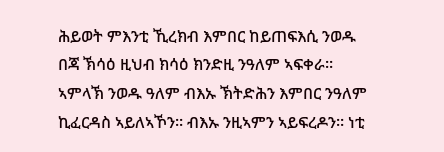ሕይወት ምእንቲ ኺረክብ እምበር ከይጠፍእሲ ንወዱ በጃ ኽሳዕ ዚህብ ክሳዕ ክንድዚ ንዓለም ኣፍቀራ። ኣምላኽ ንወዱ ዓለም ብእኡ ኽትድሕን እምበር ንዓለም ኪፈርዳስ ኣይለኣኾን። ብእኡ ንዚኣምን ኣይፍረዶን። ነቲ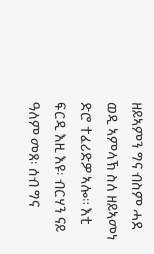ዘይኣምን ግና ብስም ሓደ ወዲ ኣምላኽ ስለ ዘይኣመነ ድሮ ተፈሪድዎ ኣሎ። እቲ ፍርዲ እዚ እዩ፡ ብርሃን ናይ ዓለም መጸ፡ ሰብ ግና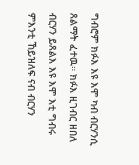ግብሮም ክፉእ እዩ እሞ ካብ ብርሃንሲ ጸልማት ፈተዉ። ክፉእ ዚገብር ዘበለ ብርሃን ይጸልእ እዩ እሞ እቲ ግብሩ ምእንቲ ኸይዝለፍ ናብ ብርሃን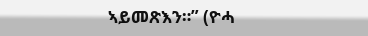ኣይመጽእን።” (ዮሓ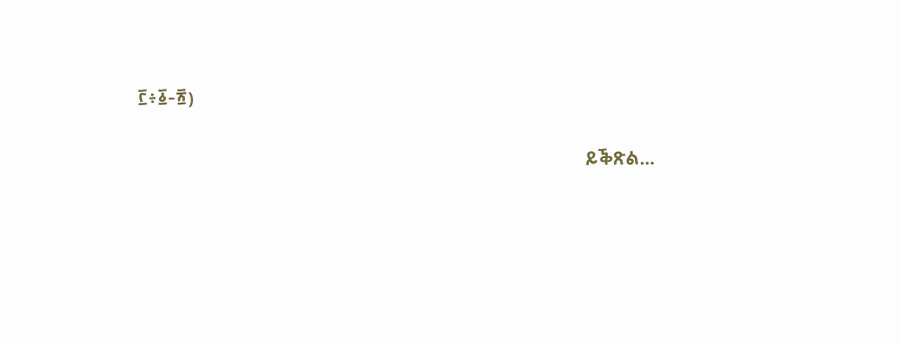፫፥፩-፳)

                                                                                                                ይቕጽል...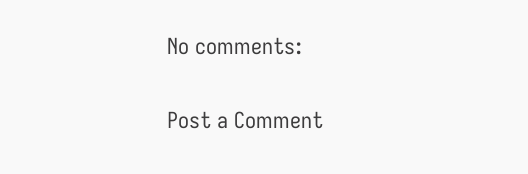No comments:

Post a Comment